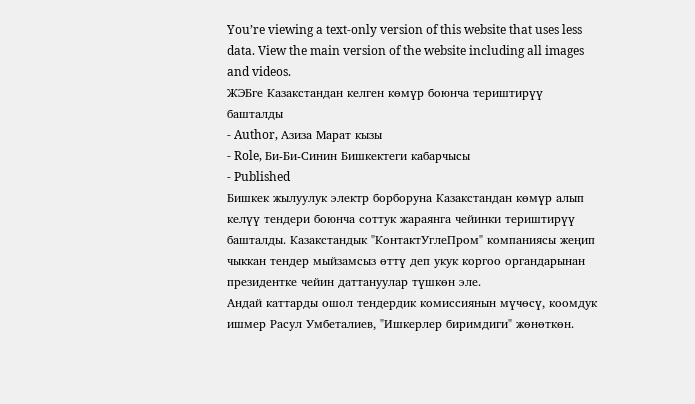You’re viewing a text-only version of this website that uses less data. View the main version of the website including all images and videos.
ЖЭБге Казакстандан келген көмүр боюнча териштирүү башталды
- Author, Азиза Марат кызы
- Role, Би-Би-Синин Бишкектеги кабарчысы
- Published
Бишкек жылуулук электр борборуна Казакстандан көмүр алып келүү тендери боюнча соттук жараянга чейинки териштирүү башталды. Казакстандык "КонтактУглеПром" компаниясы жеңип чыккан тендер мыйзамсыз өттү деп укук коргоо органдарынан президентке чейин даттануулар түшкөн эле.
Андай каттарды ошол тендердик комиссиянын мүчөсү, коомдук ишмер Расул Умбеталиев, "Ишкерлер биримдиги" жөнөткөн.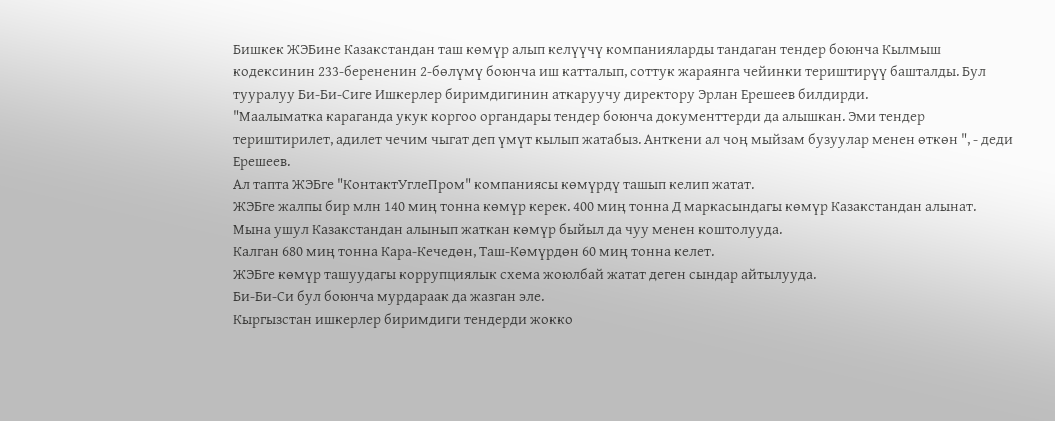Бишкек ЖЭБине Казакстандан таш көмүр алып келүүчү компанияларды тандаган тендер боюнча Кылмыш кодексинин 233-берененин 2-бөлүмү боюнча иш катталып, соттук жараянга чейинки териштирүү башталды. Бул тууралуу Би-Би-Сиге Ишкерлер биримдигинин аткаруучу директору Эрлан Ерешеев билдирди.
"Маалыматка караганда укук коргоо органдары тендер боюнча документтерди да алышкан. Эми тендер териштирилет, адилет чечим чыгат деп үмүт кылып жатабыз. Анткени ал чоң мыйзам бузуулар менен өткөн ", - деди Ерешеев.
Ал тапта ЖЭБге "КонтактУглеПром" компаниясы көмүрдү ташып келип жатат.
ЖЭБге жалпы бир млн 140 миң тонна көмүр керек. 400 миң тонна Д маркасындагы көмүр Казакстандан алынат. Мына ушул Казакстандан алынып жаткан көмүр быйыл да чуу менен коштолууда.
Калган 680 миң тонна Кара-Кечедөн, Таш-Көмүрдөн 60 миң тонна келет.
ЖЭБге көмүр ташуудагы коррупциялык схема жоюлбай жатат деген сындар айтылууда.
Би-Би-Си бул боюнча мурдараак да жазган эле.
Кыргызстан ишкерлер биримдиги тендерди жокко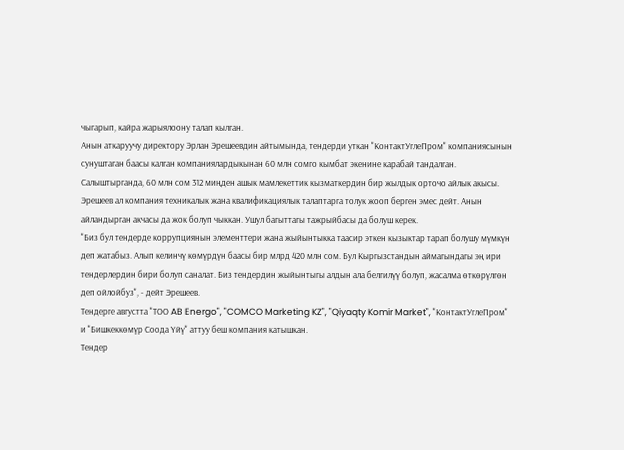чыгарып, кайра жарыялоону талап кылган.
Анын аткаруучу директору Эрлан Эрешеевдин айтымында, тендерди уткан "КонтактУглеПром" компаниясынын сунуштаган баасы калган компаниялардыкынан 60 млн сомго кымбат экенине карабай тандалган. Салыштырганда, 60 млн сом 312 миңден ашык мамлекеттик кызматкердин бир жылдык орточо айлык акысы.
Эрешеев ал компания техникалык жана квалификациялык талаптарга толук жооп берген эмес дейт. Анын айландырган акчасы да жок болуп чыккан. Ушул багыттагы тажрыйбасы да болуш керек.
"Биз бул тендерде коррупциянын элементтери жана жыйынтыкка таасир эткен кызыктар тарап болушу мүмкүн деп жатабыз. Алып келинчү көмүрдүн баасы бир млрд 420 млн сом. Бул Кыргызстандын аймагындагы эң ири тендерлердин бири болуп саналат. Биз тендердин жыйынтыгы алдын ала белгилүү болуп, жасалма өткөрүлгөн деп ойлойбуз", - дейт Эрешеев.
Тендерге августта "ТОО AB Energo", "COMCO Marketing KZ", "Qiyaqty Komir Market", "КонтактУглеПром" и "Бишкеккөмүр Соода Үйү" аттуу беш компания катышкан.
Тендер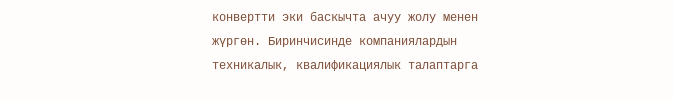конвертти эки баскычта ачуу жолу менен жүргөн. Биринчисинде компаниялардын техникалык, квалификациялык талаптарга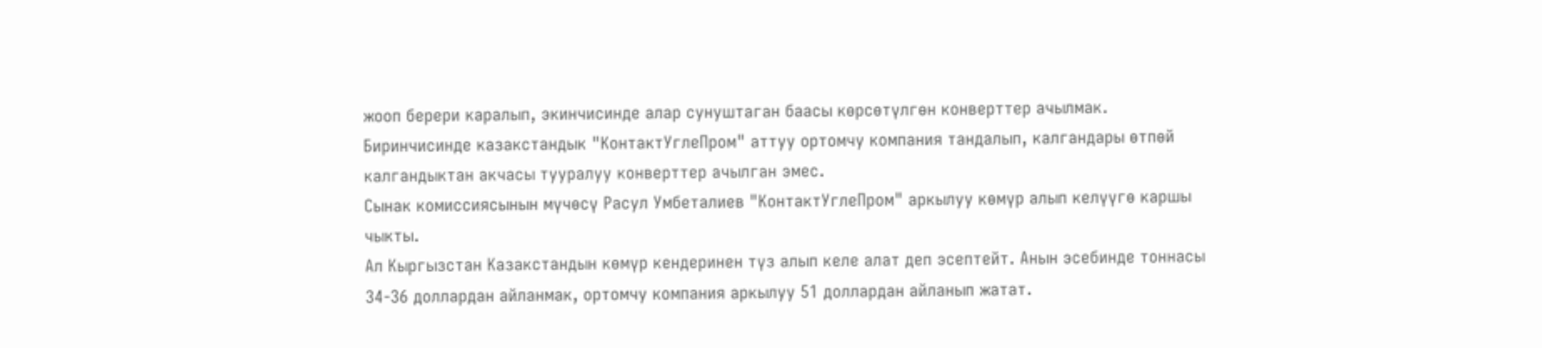жооп берери каралып, экинчисинде алар сунуштаган баасы көрсөтүлгөн конверттер ачылмак.
Биринчисинде казакстандык "КонтактУглеПром" аттуу ортомчу компания тандалып, калгандары өтпөй калгандыктан акчасы тууралуу конверттер ачылган эмес.
Сынак комиссиясынын мүчөсү Расул Умбеталиев "КонтактУглеПром" аркылуу көмүр алып келүүгө каршы чыкты.
Ал Кыргызстан Казакстандын көмүр кендеринен түз алып келе алат деп эсептейт. Анын эсебинде тоннасы 34-36 доллардан айланмак, ортомчу компания аркылуу 51 доллардан айланып жатат.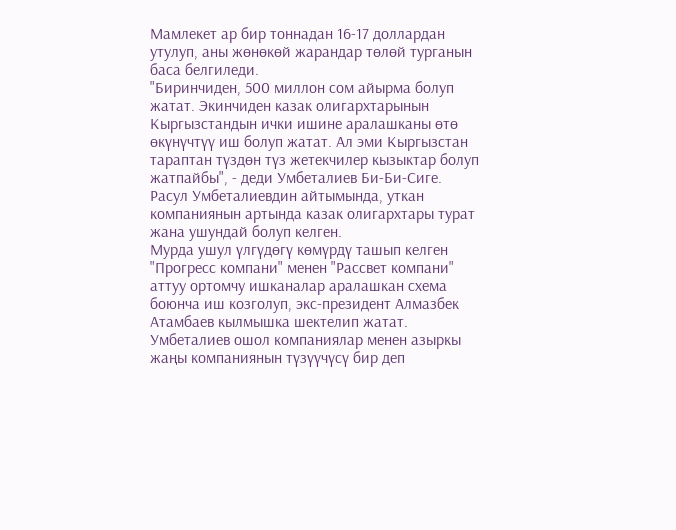Мамлекет ар бир тоннадан 16-17 доллардан утулуп, аны жөнөкөй жарандар төлөй турганын баса белгиледи.
"Биринчиден, 500 миллон сом айырма болуп жатат. Экинчиден казак олигархтарынын Кыргызстандын ички ишине аралашканы өтө өкүнүчтүү иш болуп жатат. Ал эми Кыргызстан тараптан түздөн түз жетекчилер кызыктар болуп жатпайбы", - деди Умбеталиев Би-Би-Сиге.
Расул Умбеталиевдин айтымында, уткан компаниянын артында казак олигархтары турат жана ушундай болуп келген.
Мурда ушул үлгүдөгү көмүрдү ташып келген "Прогресс компани" менен "Рассвет компани" аттуу ортомчу ишканалар аралашкан схема боюнча иш козголуп, экс-президент Алмазбек Атамбаев кылмышка шектелип жатат.
Умбеталиев ошол компаниялар менен азыркы жаңы компаниянын түзүүчүсү бир деп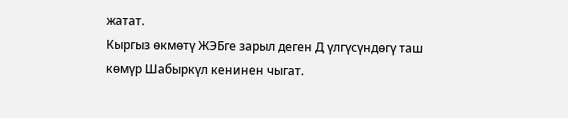жатат.
Кыргыз өкмөтү ЖЭБге зарыл деген Д үлгүсүндөгү таш көмүр Шабыркүл кенинен чыгат.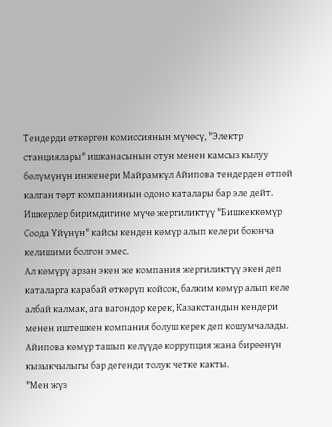Тендерди өткөргөн комиссиянын мүчөсү, "Электр станциялары" ишканасынын отун менен камсыз кылуу бөлүмүнүн инженери Майрамкүл Айипова тендерден өтпөй калган төрт компаниянын одоно каталары бар эле дейт. Ишкерлер биримдигине мүчө жергиликтүү "Бишкеккөмүр Соода Үйүнүн" кайсы кенден көмүр алып келери боюнча келишими болгон эмес.
Ал көмүрү арзан экен же компания жергиликтүү экен деп каталарга карабай өткөрүп койсок, балким көмүр алып келе албай калмак, ага вагондор керек, Казакстандын кендери менен иштешкен компания болуш керек деп кошумчалады.
Айипова көмүр ташып келүүдө коррупция жана бирөөнүн кызыкчылыгы бар дегенди толук четке какты.
"Мен жүз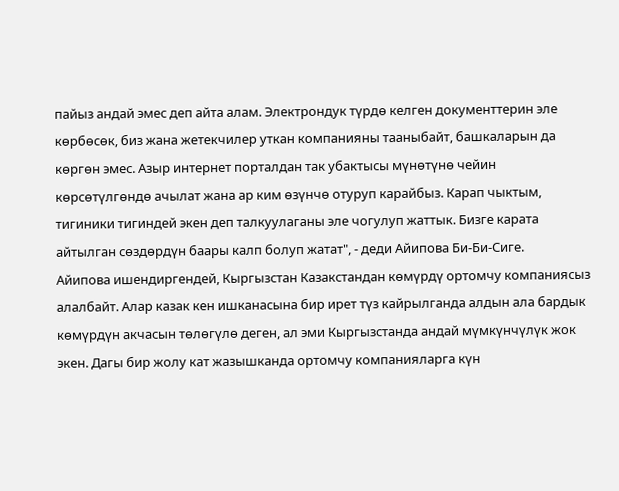пайыз андай эмес деп айта алам. Электрондук түрдө келген документтерин эле көрбөсөк, биз жана жетекчилер уткан компанияны тааныбайт, башкаларын да көргөн эмес. Азыр интернет порталдан так убактысы мүнөтүнө чейин көрсөтүлгөндө ачылат жана ар ким өзүнчө отуруп карайбыз. Карап чыктым, тигиники тигиндей экен деп талкуулаганы эле чогулуп жаттык. Бизге карата айтылган сөздөрдүн баары калп болуп жатат", - деди Айипова Би-Би-Сиге.
Айипова ишендиргендей, Кыргызстан Казакстандан көмүрдү ортомчу компаниясыз алалбайт. Алар казак кен ишканасына бир ирет түз кайрылганда алдын ала бардык көмүрдүн акчасын төлөгүлө деген, ал эми Кыргызстанда андай мүмкүнчүлүк жок экен. Дагы бир жолу кат жазышканда ортомчу компанияларга күн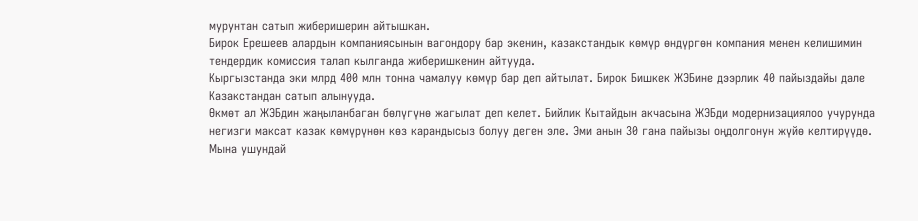мурунтан сатып жиберишерин айтышкан.
Бирок Ерешеев алардын компаниясынын вагондору бар экенин, казакстандык көмүр өндүргөн компания менен келишимин тендердик комиссия талап кылганда жиберишкенин айтууда.
Кыргызстанда эки млрд 400 млн тонна чамалуу көмүр бар деп айтылат. Бирок Бишкек ЖЭБине дээрлик 40 пайыздайы дале Казакстандан сатып алынууда.
Өкмөт ал ЖЭБдин жаңыланбаган бөлүгүнө жагылат деп келет. Бийлик Кытайдын акчасына ЖЭБди модернизациялоо учурунда негизги максат казак көмүрүнөн көз карандысыз болуу деген эле. Эми анын 30 гана пайызы оңдолгонун жүйө келтирүүдө.
Мына ушундай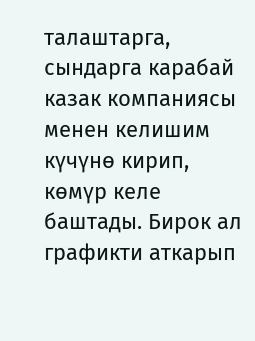талаштарга, сындарга карабай казак компаниясы менен келишим күчүнө кирип, көмүр келе баштады. Бирок ал графикти аткарып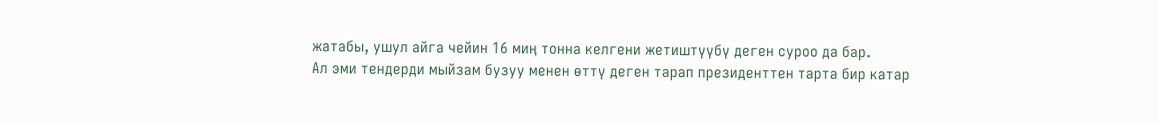жатабы, ушул айга чейин 16 миң тонна келгени жетиштүүбү деген суроо да бар.
Ал эми тендерди мыйзам бузуу менен өттү деген тарап президенттен тарта бир катар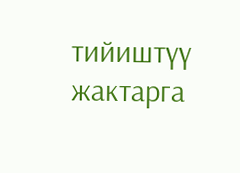тийиштүү жактарга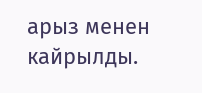арыз менен кайрылды.